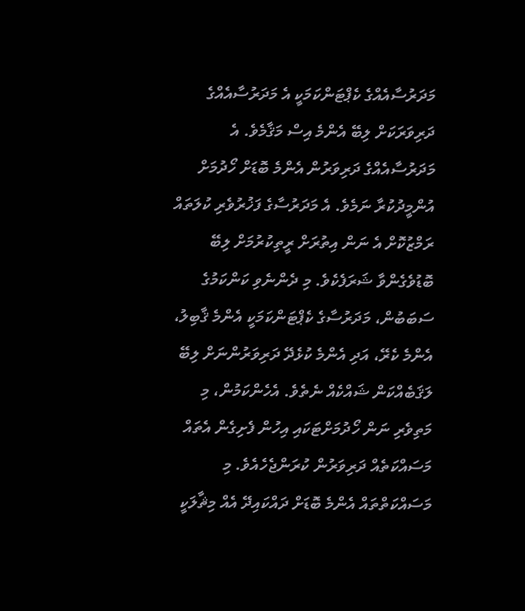މަދަރުސާއެއްގެ ކެޕްޓަންކަމަކީ އެ މަދަރުސާއެއްގެ ދަރިވަރަކަށް ލިބޭ އެންމެ އިސް މަޤާމެވެ. އެ މަދަރުސާއެއްގެ ދަރިވަރުން އެންމެ ބޮޑަށް ހޯދުމަށް އުންމީދުކުރާ ނަމެވެ. އެ މަދަރުސާގެ ފަޚުރުވެރި ކުލަތައް ރަމްޒުކޮށް އެ ނަން އިތުރަށް ރީތިކުރުމަށް ލިބޭ ބޮޑުވެގެންވާ ޝަރަފެކެވެ. މި ދެންނެވި ކަންކަމުގެ ސަބަބުން، މަދަރުސާގެ ކެޕްޓަންކަމަކީ އެންމެ ޤާބިލު، އެންމެ ކެރޭ، އަދި އެންމެ ކުޅެދޭ ދަރިވަރުންނަށް ލިބޭ ލަޤަބެއްކަން ޝައްކެއް ނެތެވެ. އެހެންކަމުން، މި މަތިވެރި ނަން ހޯދުމަށްޓަކައި އިހުން ފެށިގެން އެތައް މަސައްކަތެއް ދަރިވަރުން ކުރަންޖެހެއެވެ. މި މަސައްކަތްތައް އެންމެ ބޮޑަށް ދައްކައިދޭ އެއް މިޘާލަކީ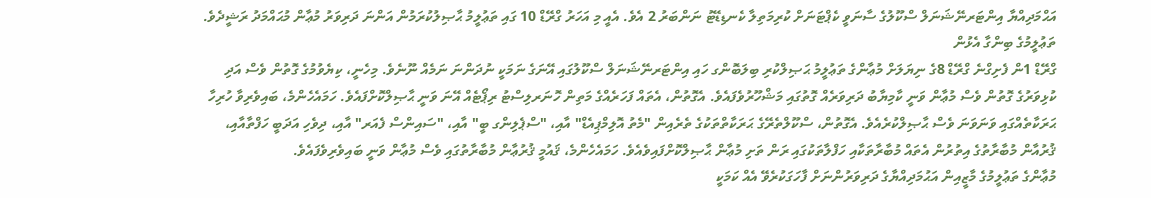އަޙްމަދިއްޔާ އިންޓަރނޭޝަނަލް ސްކޫލުގެ ސާނަވީ ކެޕްޓަނަށް ކުރިމަތިލާ ކެނޑިޑޭޓު ނަންބަރު 2 އެވެ. އެއީ މި އަހަރު ގްރޭޑް 10 ގައި ތަޢުލީމު ޙާޞިލުކުރަމުން އަންނަ ދަރިވަރު މުޢާން މުޙައްމަދު ރަޝީދެވެ.
ތަޢުލީމުގެ ބިންގާ އެޅުން
ގްރޭޑް 1ން ފެށިގްނެ ގްރޭޑް 8ގެ ނިޔަލަށް މުޢާންގެ ތަޢުލީމު ޙަޞިލްކުރި ބިލަބޮންގ ހައި އިންޓަރނޭޝަނަލް ސްކޫލުގައި އޭނަގެ ނަމަކީ ނުދަންނަ ނަމެއް ނޫނެވެ. މިހެނީ، ކިޔެވުމުގެ ގޮތުން ވެސް އަދި ކުޅިވަރުގެ ގޮތުން ވެސް މުޢާން ވަނީ ކާމިޔާބު ދަރިވަރެއް ގޮތުގައި މަޝްހޫރުވެފައެވެ. އެގޮތުން، އެތައް ފަހަރެއްގެ މަތިން ހޮނަރލިސްޓު ރިޕޯޓެއް އޭނަ ވަނީ ޙާޞިލްކޮށްފައެވެ. ހަމައެހެންމެ، ބައިވެރިވާ ހުރިހާ ޙަރަކާތެއްގައި ވަނަވަނަ ވެސް ޙާޞިލްކުރެއެވެ. އެގޮތުން، ސްކޫލްތެރޭގެ ޙަރަކާތްތަކުގެ ތެރެއިން "މެތު އޮލިމްޕިއެޑް" އާއި، "ސްޕެލިންގ ބީ" އާއި، "ސައިންސް ފެއަރ" އާއި، ދިވެހި އަދަބީ ހަފްތާއާއި، ޤުރުއާން މުބާރާތުގެ އިތުރުން އެތައް މުބާރާތަކާއި ހަފްލާތަކުގައި ރަން ތަށި މުޢާން ޙާޞިލްކޮށްފައިވެއެވެ. ހަމައެހެންމެ، ޤައުމީ ޤުރުޢާން މުބާރާތުގައި ވެސް މުޢާން ވަނީ ބައިވެރިވެފައެވެ.
މުޢާންގެ ތަޢުލީމުގެ މާޒީއިން އަޙުމަދިއްޔާގެ ދަރިވަރުންނަށް ފާހަގަކުރެވޭ އެއް ކަމަކީ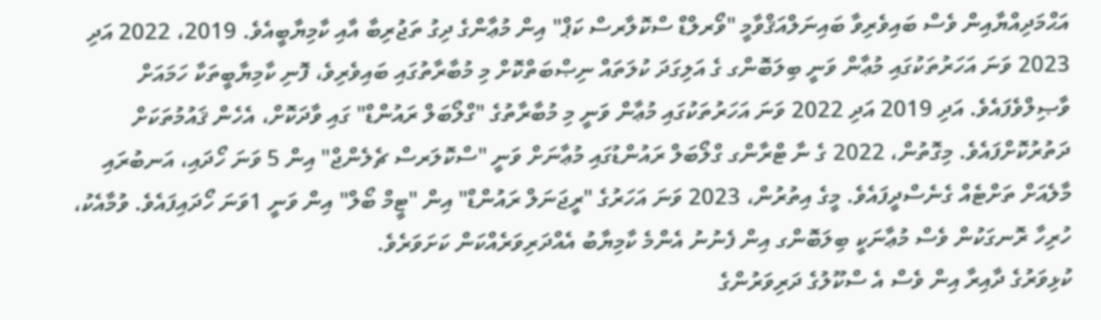އަޙްމަދިއްޔާއިން ވެސް ބައިވެރިވާ ބައިނަލްއަޤްވާމީ "ވޯރލްޑް ސްކޮލާރސް ކަޕް" އިން މުޢާންގެ ދިގު ތަޖުރިބާ އާއި ކާމިޔާބީއެވެ. 2019، 2022 އަދި 2023 ވަނަ އަހަރުތަކުގައި މުޢާން ވަނީ ބިލަބޮންގ ގެ އަލިގަދަ ކުލަތައް ނިޞްބަތްކޮށް މި މުބާރާތުގައި ބައިވެރިވެ، ފޮނި ކާމިޔާބީތަކާ ހަމައަށް ވާޞިލްވެފައެވެ. އަދި 2019 އަދި 2022 ވަނަ އަހަރުތަކުގައި މުޢާން ވަނީ މި މުބާރާތުގެ "ގްލޯބަލް ރައުންޑް" ގައި ވާދަކޮށް، އެހެން ޤައުމުތަކަށް ދަތުރުކޮށްފައެވެ. މިގޮތުން، 2022 ގެ ނާ ޓްރާންގ ގްލޯބަލް ރައުންޑުގައި މުޢާނަށް ވަނީ "ސްކޮލަރސް ޗެލެންޖް" އިން 5 ވަނަ ހޯދައި، އަނބުރައި މާލެއަށް ތަށްޓެއް ގެނެސްދީފައެވެ. މީގެ އިތުރުން، 2023 ވަނަ އަހަރުގެ "ރީޖަނަލް ރައުންޑް" އިން "ޓީމް ބޯލް" އިން ވަނީ 1ވަނަ ހޯދައިފައެވެ. ވުމާއެކު، ހުރިހާ ރޮނގަކުން ވެސް މުޢާނަކީ ބިލަބޮންގ އިން ފެނުނު އެންމެ ކާމިޔާބު އެއްދަރިވަރެއްކަން ކަށަވަރެވެ.
ކުޅިވަރުގެ ދާއިރާ އިން ވެސް އެ ސްކޫލުގެ ދަރިވަރުންގެ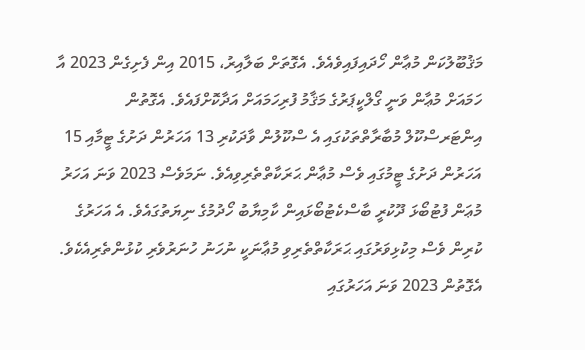މަޤުބޫލުކަން މުޢާން ހޯދައިފައިވެއެވެ. އެގޮތަށް ބަލާއިރު، 2015 އިން ފެށިގެން 2023 އާ ހަމައަށް މުޢާން ވަނީ ގޯލްކީޕަރުގެ މަޤާމު ފުރިހަމައަށް އަދާކޮށްފައެވެ. އެގޮތުން އިންޓަރސްކޫލް މުބާރާތްތަކުގައި އެ ސްކޫލުން ވާދަކުރި 13 އަހަރުން ދަށުގެ ޓީމާއި 15 އަހަރުން ދަށުގެ ޓީމުގައި ވެސް މުޢާން ޙަރަކާތްތެރިވިއެވެ. ނަމަވެސް 2023 ވަނަ އަހަރު މުޢަން ފުޓުބޯޅަ ދޫކުރީ ބާސްކެޓުބޯޅައިން ކާމިޔާބު ހޯދުމުގެ ނިޔަތުގައެވެ. އެ އަހަރުގެ ކުރިން ވެސް މިކުޅިވަރުގައި ޙަރަކާތްތެރިވި މުޢާނަކީ ނުހަނު ހުނަރުވެރި ކުޅުންތެރިއެކެވެ. އެގޮތުން 2023 ވަނަ އަހަރުގައި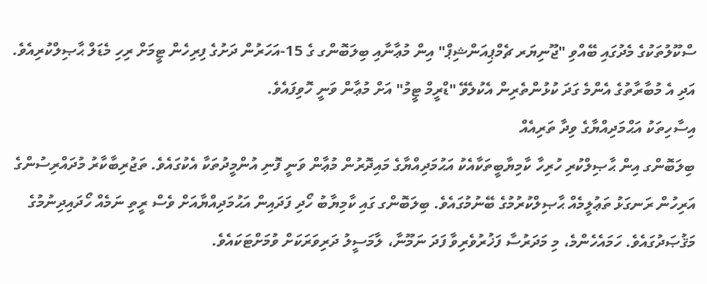ސްކޫލުތަކުގެ މެދުގައި ބޭއްވި "ޖޫނިޔަރ ޗެމްޕިއަންޝިޕް" އިން މުޢާނާއި ބިލަބޮންގ ގެ 15-އަހަރުން ދަށުގެ ފިރިހެން ޓީމަށް ރިހި މެޑަލް ޙާޞިލްކުރިއެވެ. އަދި އެ މުބާރާތުގެ އެންމެ ގަދަ ކުޅުންތެރިން އެކުލެވޭ "ޑްރީމް ޓީމު" އަށް މުޢާން ވަނީ ހޮވިފައެވެ.
އިސާހިތަކު އަޙްމަދިއްޔާގެ ވިދާ ތަރިއެއް
ބިލަބޮންގ އިން ޙާޞިލްކުރި ހުރިހާ ކާމިޔާބީތަކާއެކު އަޙުމަދިއްޔާގެ މައިދޮރުން މުޢާން ވަނީ ފޮނި އުންމީދުތަކާ އެކުގައެވެ. ތަޖުރިބާކާރު މުދައްރިސުންގެ އަރިހުން ރަނގަޅު ތަޢުލީމެއް ޙާޞިލްކުރުމުގެ ބޭނުމުގައެވެ. ބިލަބޮންގ ގައި ކާމިޔާބު ހޯދި ފަދައިން އަޙުމަދިއްޔާއަށް ވެސް ރީތި ނަމެއް ހޯދައިދިނުމުގެ މަޤުޞަދުގައެވެ. ހަމައެހެންމެ، މި މަދަރުސާ ފަޚުރުވެރިވާ ފަދަ ނަމޫނާ، ލާމަސީލު ދަރިވަރަކަށް ވުމަށްޓަކައެވެ.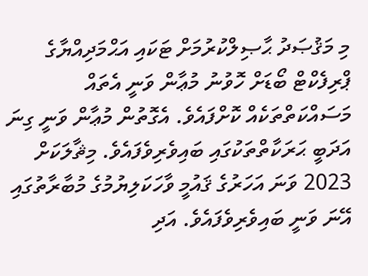މި މަޤުޞަދު ޙާޞިލްކުރުމަށް ޓަކައި އަޙްމަދިއްޔާގެ ޕްރިފެކްޓް ބޯޑަށް ހޮވުނު މުޢާން ވަނީ އެތައް މަސައްކަތްތަކެއް ކޮށްފައެވެ. އެގޮތުން މުޢާން ވަނީ ގިނަ އަދަބީ ޙަރަކާތްތަކުގައި ބައިވެރިވެފައެވެ. މިޘާލަކަށް 2023 ވަނަ އަހަރުގެ ޤައުމީ ވާހަކަލިޔުމުގެ މުބާރާތުގައި އޭނަ ވަނީ ބައިވެރިވެފައެވެ. އަދި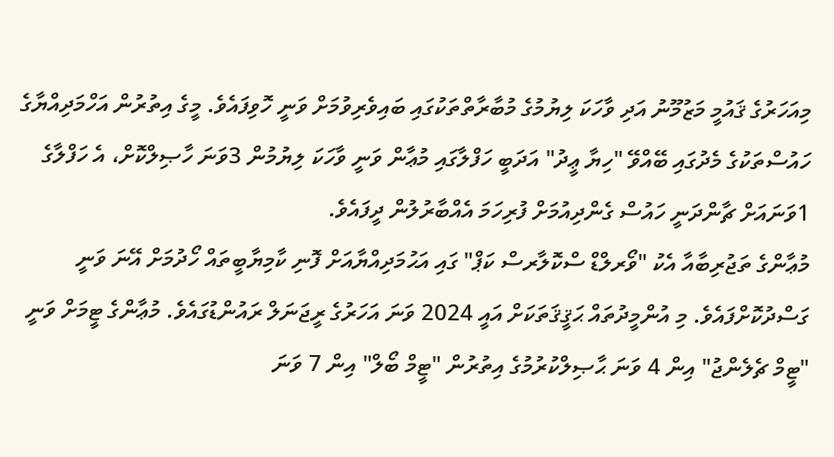މިއަހަރުގެ ޤައުމީ މަޒުމޫނު އަދި ވާހަކަ ލިޔުމުގެ މުބާރާތްތަކުގައި ބައިވެރިވުމަށް ވަނީ ހޮވިފައެވެ. މީގެ އިތުރުން އަހްމަދިއްޔާގެ ހައުސްތަކުގެ މެދުގައި ބޭއްވޭ "ހިޔާ ޢީދު" އަދަބީ ހަފްލާގައި މުޢާން ވަނީ ވާހަކަ ލިޔުމުން 3ވަނަ ހާޞިލްކޮށް، އެ ހަފްލާގެ 1ވަނައަށް ޗާންދަނީ ހައުސް ގެންދިއުމަށް ފުރިހަމަ އެއްބާރުލުން ދީފައެވެ.
މުޢާންގެ ތަޖުރިބާއާ އެކު "ވޯރލްޑް ސްކޮލާރސް ކަޕް" ގައި އަޙުމަދިއްޔާއަށް ފޮނި ކާމިޔާބީތައް ހޯދުމަށް އޭނަ ވަނީ ގަސްދުކޮށްފައެވެ. މި އުންމީދުތައް ޙަޤީޤަތަކަށް އައީ 2024 ވަނަ އަހަރުގެ ރީޖަނަލް ރައުންޑުގައެވެ. މުޢާންގެ ޓީމަށް ވަނީ "ޓީމް ޗެލެންޖު" އިން 4 ވަނަ ޙާޞިލްކުރުމުގެ އިތުރުން "ޓީމް ބޯލް" އިން 7 ވަނަ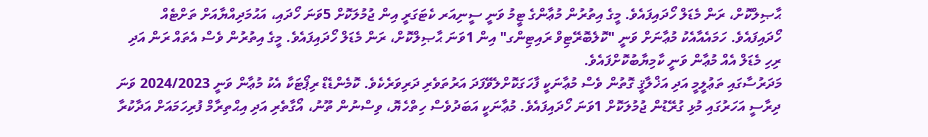ޙާޞިލްކޮށް، ރަން މެޑަލް ހޯދައިފައެވެ. މީގެ އިތުރުން މުޢާންގެ ޓީމު ވަނީ ސީނިއަރ ކެޓަގަރީ އިން ޖުމުލަކޮށް 5ވަނަ ހޯދައި، އަޙުމަދިއްޔާއަށް ތަށްޓެއް ހޯދައިފައެވެ. ހަމައެއާއެކު މުޢާނަށް ވަނީ "ކޮލެބޮރޭޓިވް ރައިޓިންގ" އިން 1ވަނަ ޙާޞިލްކޮށް، ރަން މެޑަލް ހޯދައިފައެވެ. މީގެ އިތުރުން ވެސް އެތައް ރަން އަދި ރިހި މެޑަލް އެއް މުޢާން ވަނީ ކާމިޔާބުކޮށްފައެވެ.
މަދަރުސާގައި ތަޢުލީމީ އަދި އަޚްލާޤީ ގޮތުން ވެސް މުޢާނަކީ ފާހަގަކޮށްލެވޭފަދަ އަރުތަވެރި ދަރިވަރެކެވެ. ކޮމެންޑެޑް ރިޕޯޓަކާ އެކު މުޢާން ވަނީ 2024/2023 ވަނަ ދިރާސީ އަހަރުގައި މުޅި ގުރޭޑުން ޖުމުލަކޮށް 1ވަނަ ހޯދައިފައެވެ. މުޢާނަކީ އަބަދުވެސް ހިތްހެޔޮ، ވިސްނުން ތޫނު، އޯގާތެރި އަދި އިޙްތިރާމް ފުރިހަމައަށް އަދާކުރާ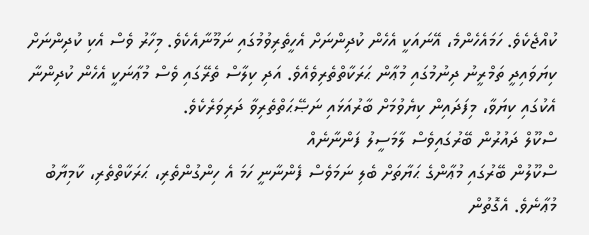ކުއްޖެކެވެ. ހަމައެހެންމެ، އޭނައަކީ އެހެން ކުދިންނަށް އެހީތެރިވުމުގައި ނަމޫނާއެކެވެ. މިހާރު ވެސް އެކި ކުދިންނަށް ކިޔަވައިދީ ތަމްރީނު ދިނުމުގައި މުޢާން ޙަރަކާތްތެރިވެއެވެ. އަދި ކިލާސް ތެރޭގައި ވެސް މުޢާނަކީ އެހެން ކުދިންނާ އެކުގައި ކިޔަވާ، މިފަދައިން ކިޔެވުމަށް ބާރުއަޅައި ނަޞޭޙަތްތެރިވާ ދަރިވަރެކެވެ.
ސްކޫލް ދައުރުން ބޭރުގައިވެސް ލާމަސީލު ފަންނާނެއް
ސްކޫލުން ބޭރުގައި މުޢާންގެ ޙަޔާތަށް ބެލި ނަމަވެސް ފެންނާނީ ހަމަ އެ ހިންގުންތެރި، ޙަރަކާތްތެރި، ކާމިޔާބު މުޢާނެވެ. އެގޮތުން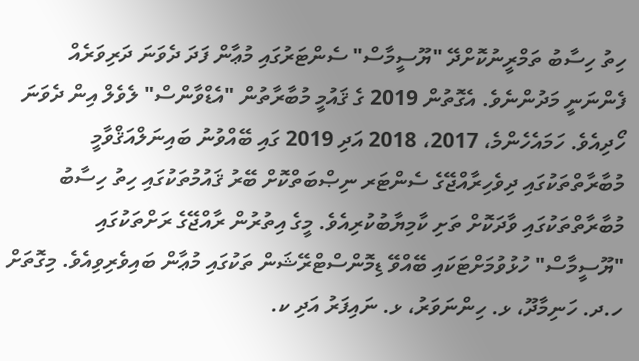ހިތު ހިސާބު ތަމްރީނުކޮށްދޭ "ޔޫސީމާސް" ސެންޓަރުގައި މުޢާން ފަދަ ދެވަނަ ދަރިވަރެއް ފެންނަނީ މަދުންނެވެ. އެގޮތުން 2019 ގެ ޤައުމީ މުބާރާތުން "އެޑްވާންސް" ލެވެލް އިން ދެވަނަ ހޯދިއެވެ. ހަމައެހެންމެ، 2017، 2018 އަދި 2019 ގައި ބޭއްވުނު ބައިނަލްއަޤްވާމީ މުބާރާތްތަކުގައި ދިވެހިރާއްޖޭގެ ސެންޓަރ ނިޞްބަތްކޮށް ބޭރު ޤައުމުތަކުގައި ހިތު ހިސާބު މުބާރާތްތަކުގައި ވާދަކޮށް ތަށި ކާމިޔާބުކުރިއެވެ. މީގެ އިތުރުން ރާއްޖޭގެ ރަށްތަކުގައި "ޔޫސީމާސް" ހުޅުވުމަށްޓަކައި ބޭއްވޭ ޑިމޮންސްޓްރޭޝަން ތަކުގައި މުޢާން ބައިވެރިވިއެވެ. މިގޮތަށް ހ.ދ. ހަނިމާދޫ، ޅ. ހިންނަވަރު، ޅ. ނައިފަރު އަދި ކ.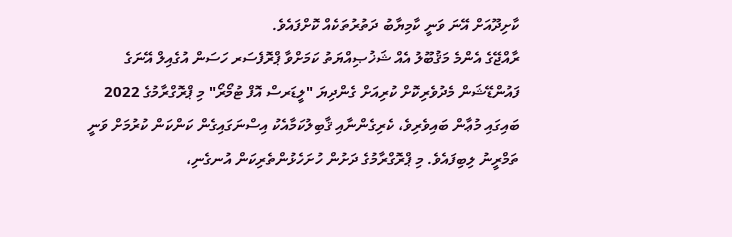ކާށިދޫއަށް އޭނަ ވަނީ ކާމިޔާބު ދަތުރުތަކެއް ކޮށްފައެވެ.
ރާއްޖޭގެ އެންމެ މަޤުބޫލު އެއް ޝަޚުޞިއްޔަތު ކަމަށްވާ ޕްރޮފެސަރ ހަސަން އުގެއިލް އޭނަގެ ފައުންޑޭޝަން މެދުވެރިކޮށް ކުރިއަށް ގެންދިޔަ "ލީޑަރސް އޮފް ޓުމޯރޯ" މި ޕްރޮގްރާމުގެ 2022 ބައިގައި މުޢާން ބައިވެރިވެ، ކެރިގެންނާއި ޤާބިލުކަމާއެކު އިސްނަގައިގެން ކަންކަން ކުރުމަށް ވަނީ ތަމްރީނު ލިބިފައެވެ. މި ޕްރޮގްރާމުގެ ދަށުން ހުށަހެޅުންތެރިކަން އުނގެނި،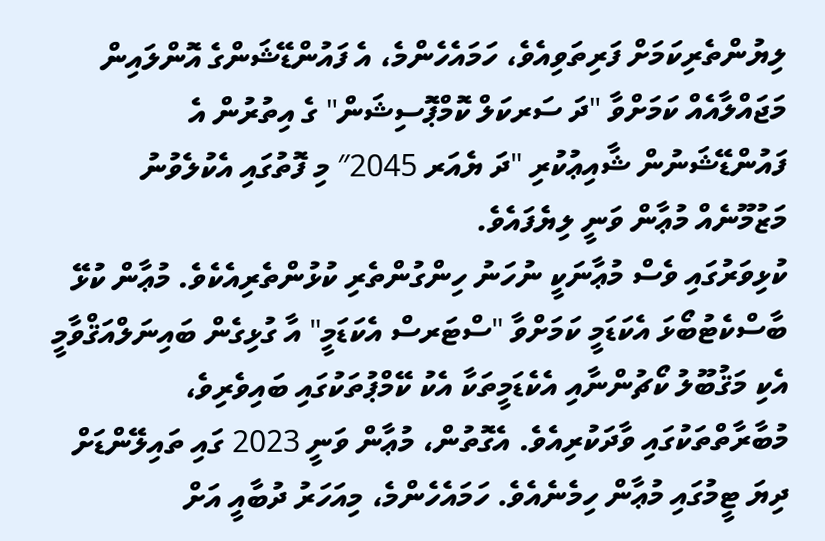ލިޔުންތެރިކަމަށް ފަރިތަވިއެވެ، ހަމައެހެންމެ، އެ ފައުންޑޭޝަންގެ އޮންލައިން މަޖައްލާއެއް ކަމަށްވާ "ދަ ސަރކަލް ކޮމްޕޮސިޝަން" ގެ އިތުރުން އެ ފައުންޑޭޝަނުން ޝާއިޢުކުރި "ދަ ޔެއަރ 2045″ މި ފޮތުގައި އެކުލެވުނު މަޒުމޫނެއް މުޢާން ވަނީ ލިޔެފައެވެ.
ކުޅިވަރުގައި ވެސް މުޢާނަކީ ނުހަނު ހިންގުންތެރި ކުޅުންތެރިއެކެވެ. މުޢާން ކުޅޭ ބާސްކެޓުބޯޅަ އެކަޑަމީ ކަމަށްވާ "ސްޓަރސް އެކަޑަމީ" އާ ގުޅިގެން ބައިނަލްއަޤްވާމީ އެކި މަޤުބޫލު ކޯޗުންނާއި އެކެޑަމީތަކާ އެކު ކޭމްޕުތަކުގައި ބައިވެރިވެ، މުބާރާތްތަކުގައި ވާދަކުރިއެވެ. އެގޮތުން، މުޢާން ވަނީ 2023 ގައި ތައިލޭންޑަށް ދިޔަ ޓީމުގައި މުޢާން ހިމެނެއެވެ. ހަމައެހެންމެ، މިއަހަރު ދުބާއީ އަށް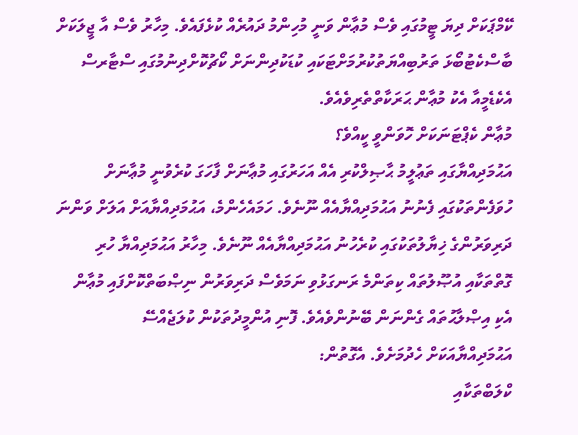ކޭމްޕަކަށް ދިޔަ ޓީމުގައި ވެސް މުޢާން ވަނީ މުހިންމު ދައުރެއް ކުޅެފައެވެ. މިހާރު ވެސް އާ ޖީލަކަށް ބާސްކެޓުބޯޅަ ތަރުބިއްޔަތުކުރުމަށްޓަކައި ކުޑަކުދިންނަށް ކޯޗުކޮށްދިނުމުގައި ސްޓާރސް އެކެޑެމީއާ އެކު މުޢާން ޙަރަކާތްތެރިވެއެވެ.
މުޢާން ކެޕްޓަނަކަށް ހޮވަންވީ ކީއްވެ؟
އަޙުމަދިއްޔާގައި ތަޢުލީމު ޙާޞިލްކުރި އެއް އަހަރުގައި މުޢާނަށް ފާހަގަ ކުރެވުނީ މުޢާނަށް ހުވަފެންތަކުގައި ފެނުނު އަޙުމަދިއްޔާއެއް ނޫނެވެ. ހަމައެހެންމެ، އަޙުމަދިއްޔާއަށް އަލަށް ވަންނަ ދަރިވަރުންގެ ޚިޔާލުތަކުގައި ކުރެހުނު އަޙުމަދިއްޔާއެއް ނޫނެވެ. މިހާރު އަޙުމަދިއްޔާ ހުރި ގޮތްތަކާއި އުޞޫލުތައް ކިތަންމެ ރަނގަޅުވި ނަމަވެސް ދަރިވަރުން ނިޞްބަތްކޮށްފައި މުޢާން އެކި އިޞްލާޙުތައް ގެންނަން ބޭނުންވެއެވެ. ފޮނި އުންމީދުތަކުން ކުލަޖެއްސޭ އަޙުމަދިއްޔާއަކަށް ހެދުމަށެވެ. އެގޮތުން:
ކްލަބްތަކާއި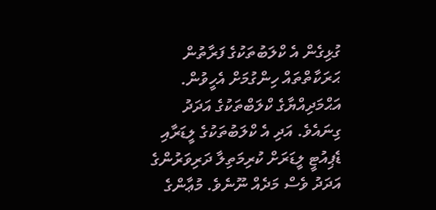ގުޅިގެން އެ ކްލަބުތަކުގެ ފަރާތުން ޙަރަކާތްތައް ހިންގުމަށް އެހީވުން.
އަޙްމަދިއްޔާގެ ކްލަބްތަކުގެ އަދަދު ގިނައެވެ. އަދި އެ ކްލަބުތަކުގެ ލީޑަރާއި ޑެޕިއުޓީ ލީޑަރަށް ކުރިމަތިލާ ދަރިވަރުންގެ އަދަދު ވެސް މަދެއް ނޫނެވެ. މުޢާންގެ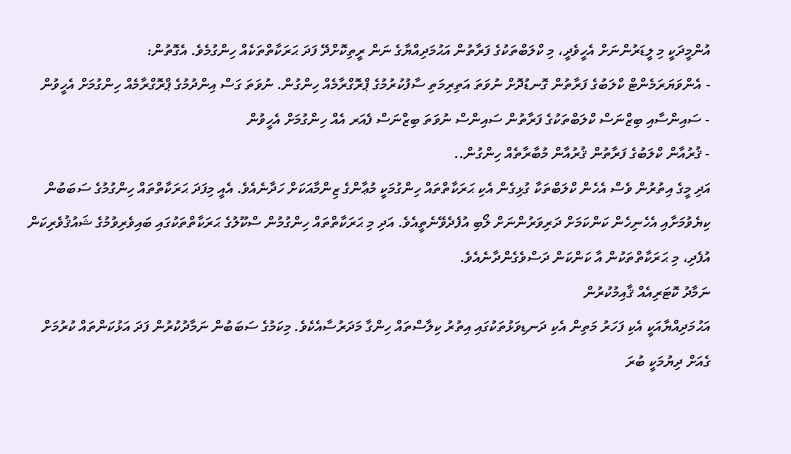އުންމީދަކީ މި ލީޑަރުންނަށް އެހީވެދީ، މި ކްލަބްތަކުގެ ފަރާތުން އަޙުމަދިއްޔާގެ ނަން ރީތިކޮށްދޭ ފަދަ ޙަރަކާތްތަކެއް ހިންގުމެވެ. އެގޮތުން:
- އެންވަޔަރަމެންޓް ކްލަބުގެ ފަރާތުން ގޮނޑުދޮށް ނުވަތަ އަތިރިމަތި ސާފުކުރުމުގެ ޕްރޮގްރާމެއް ހިންގުން. ނުވަތަ ގަސް އިންދުމުގެ ޕްރޮގްރާމެއް ހިންގުމަށް އެހީވުން
- ސައިންސާއި ބިޒްނަސް ކްލަބްތަކުގެ ފަރާތުން ސައިންސް ނުވަތަ ބިޒްނަސް ފެއަރ އެއް ހިންގުމަށް އެހީވުން
- ޤުރުއާން ކްލަބުގެ ފަރާތުން ޤުރުއާން މުބާރާތެއް ހިންގުން..
އަދި މީގެ އިތުރުން ވެސް އެހެން ކްލަބްތަކާ ގުޅިގެން އެކި ޙަރަކާތްތައް ހިންގުމަކީ މުޢާންގެ ޒިންމާއަކަށް ހަދާނެއެވެ. އެއީ މިފަދަ ޙަރަކާތްތައް ހިންގުމުގެ ސަބަބުން ކިޔެވުމަށާއި އެހެނިހެން ކަންކަމަށް ދަރިވަރުންނަށް ލޯބި އުފެދެވޭނެތީއެވެ. އަދި މި ޙަރަކާތްތައް ހިންގުމުން ސްކޫލުގެ ޙަރަކާތްތަކުގައި ބައިވެރިވުމުގެ ޝައުޤުވެރިކަން އުފެދި، މި ޙަރަކާތްތަކުން އާ ކަންކަން ދަސްވެގެންދާނެއެވެ.
ނަމާދު ކޮޓަރިއެއް ޤާއިމުކުރުން
އަޙުމަދިއްޔާއަކީ އެކި ފަހަރު މަތިން އެކި ދަނޑިވަޅުތަކުގައި އިތުރު ކިލާސްތައް ހިންގާ މަދަރުސާއެކެވެ. މިކަމުގެ ސަބަބުން ނަމާދުކުރުން ފަދަ އަޅުކަންތައް ކުރުމަށް ގެއަށް ދިޔުމަކީ ބުރަ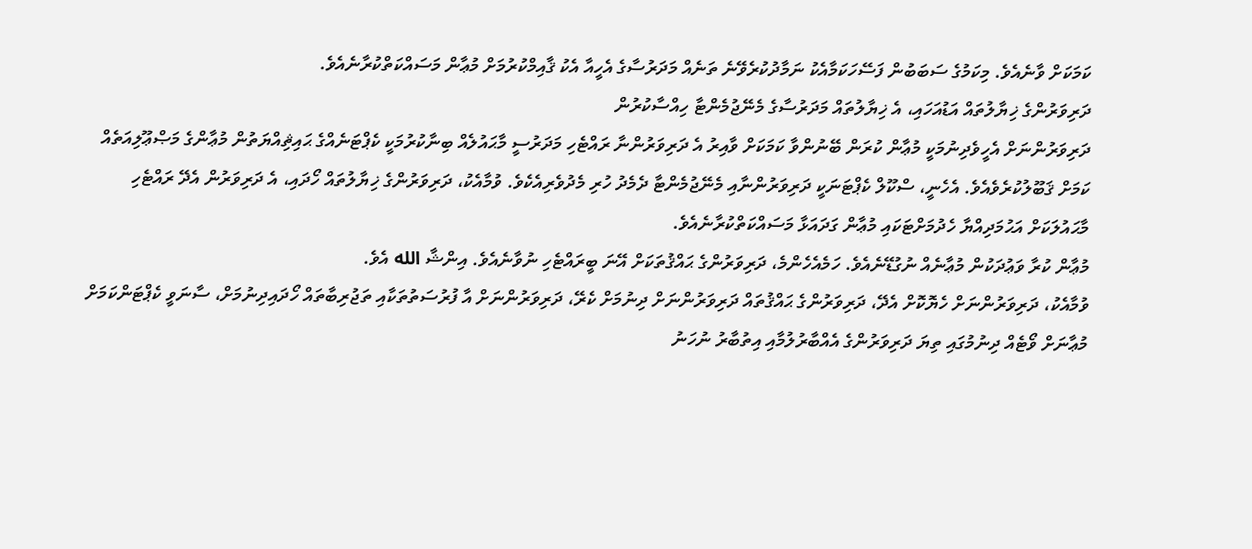ކަމަކަށް ވާނެއެވެ. މިކަމުގެ ސަބަބުން ފަސޭހަކަމާއެކު ނަމާދުކުރެވޭނެ ތަނެއް މަދަރުސާގެ އެހީއާ އެކު ޤާއިމްކުރުމަށް މުޢާން މަސައްކަތްކުރާނެއެވެ.
ދަރިވަރުންގެ ޚިޔާލުތައް އަޑުއަހައި، އެ ޚިޔާލުތައް މަދަރުސާގެ މެނޭޖުމެންޓާ ހިއްސާކުރުން
ދަރިވަރުންނަށް އެހީވެދިނުމަކީ މުޢާން ކުރަން ބޭނުންވާ ކަމަކަށް ވާއިރު އެ ދަރިވަރުންނާ ރައްޓެހި މަދަރުސީ މާޙައުލެއް ބިނާކުރުމަކީ ކެޕްޓަނެއްގެ ޙައިޘިއްޔަތުން މުޢާންގެ މަޞްޢޫލިއަތެއް ކަމަށް ޤަބޫލުކުރެވެއެވެ. އެހެނީ، ސްކޫލް ކެޕްޓަނަކީ ދަރިވަރުންނާއި މެނޭޖުމެންޓާ ދެމެދު ހުރި މެދުވެރިއެކެވެ. ވުމާއެކު، ދަރިވަރުންގެ ޚިޔާލުތައް ހޯދައި، އެ ދަރިވަރުން އެދޭ ރައްޓެހި މާޙައުލަކަށް އަޙުމަދިއްޔާ ހެދުމަށްޓަކައި މުޢާން ގަދައަޅާ މަސައްކަތްކުރާނެއެވެ.
މުޢާން ކުރާ ވަޢުދަކުން މުޢާނެއް ނުގުޑޭނެއެވެ. ހަމެއެހެންމެ، ދަރިވަރުންގެ ޙައްޤުތަކަށް އޭނަ ބީރައްޓެހި ނުވާނެއެވެ. އިންޝާ الله އެވެ.
ވުމާއެކު، ދަރިވަރުންނަށް ހެޔޮކޮށް އެދޭ، ދަރިވަރުންގެ ޙައްޤުތައް ދަރިވަރުންނަށް ދިނުމަށް ކެރޭ، ދަރިވަރުންނަށް އާ ފުރުސަތުތަކާއި ތަޖުރިބާތައް ހޯދައިދިނުމަށް، ސާނަވީ ކެޕްޓަންކަމަށް މުޢާނަށް ވޯޓެއް ދިނުމުގައި ތިޔަ ދަރިވަރުންގެ އެއްބާރުލުމާއި އިތުބާރު ނުހަނު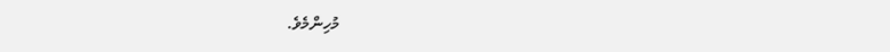މުހިންމެވެ.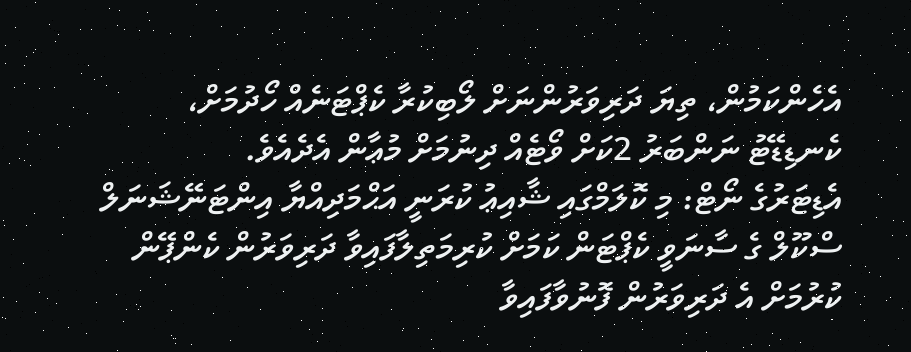އެހެންކަމުން، ތިޔަ ދަރިވަރުންނަށް ލޯބިކުރާ ކެޕްޓަނެއް ހޯދުމަށް، ކެނޑިޑޭޓު ނަންބަރު 2ކަށް ވޯޓެއް ދިނުމަށް މުޢާން އެދެއެވެ.
އެޑިޓަރުގެ ނޯޓް: މި ކޮލަމްގައި ޝާއިޢު ކުރަނީ އަޙްމަދިއްޔާ އިންޓަނޭޝަނަލް ސްކޫލް ގެ ސާނަވީ ކެޕްޓަން ކަމަށް ކުރިމަތިލާފައިވާ ދަރިވަރުން ކެންޕޭން ކުރުމަށް އެ ދަރިވަރުން ފޮނުވާފައިވާ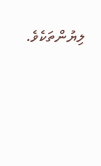ލިޔުންތަކެވެ.